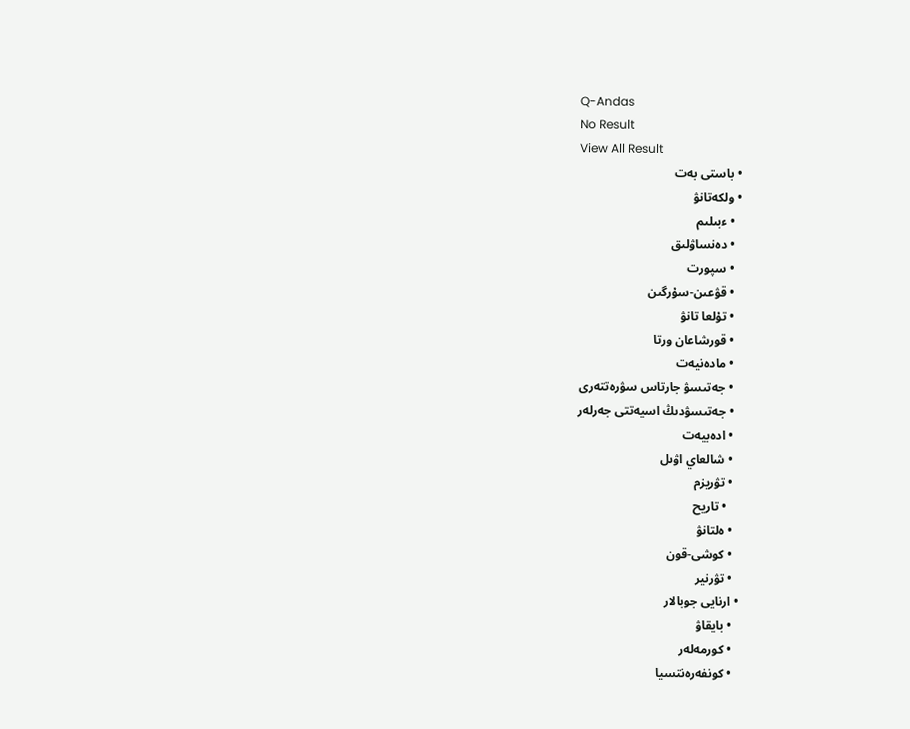Q-Andas
No Result
View All Result
  • باستى بەت
  • ولكەتانۋ
    • ءبىلىم
    • دەنساۋلىق
    • سپورت
    • قۋعىن-سۇرگىن
    • تۇلعا تانۋ
    • قورشاعان ورتا
    • مادەنيەت
    • جەتىسۋ جارتاس سۋرەتتەرى
    • جەتىسۋدىڭ اسيەتتى جەرلەر
    • ادەبيەت
    • شالعاي اۋىل
    • تۋريزم
      • تاريح
    • ەلتانۋ
    • كوشى-قون
    • تۋرنير
  • ارنايى جوبالار
    • بايقاۋ
    • كورمەلەر
    • كونفەرەنتسيا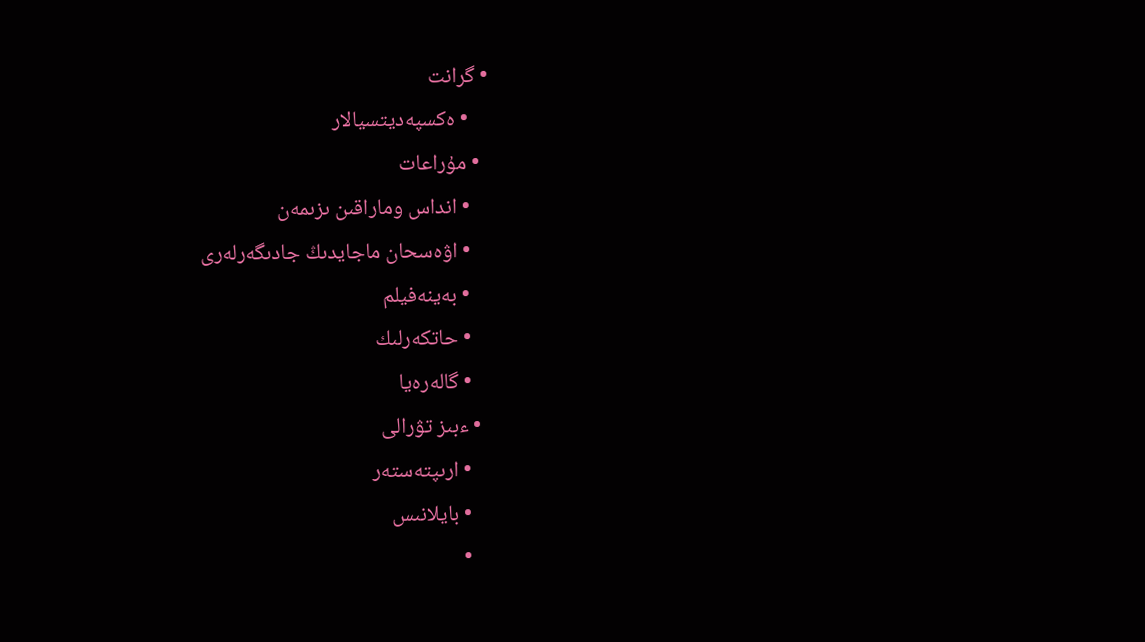• گرانت
    • ەكسپەديتسيالار
  • مۇراعات
    • انداس وماراقىن ىزىمەن
    • اۋەسحان ماجايدىڭ جادىگەرلەرى
    • بەينەفيلم
    • حاتكەرلىك
    • گالەرەيا
  • ءبىز تۋرالى
    • ارىپتەستەر
    • بايلانىس
    •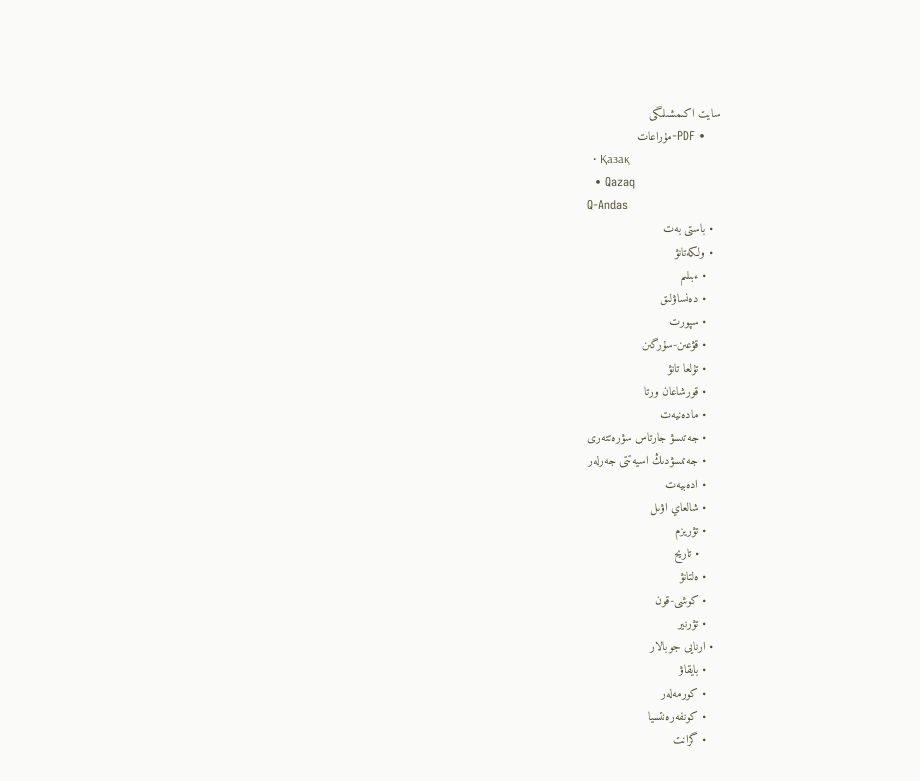سايت اكىمشىلىگى
    • PDF-مۇراعات
  • Қазақ
  • Qazaq
Q-Andas
  • باستى بەت
  • ولكەتانۋ
    • ءبىلىم
    • دەنساۋلىق
    • سپورت
    • قۋعىن-سۇرگىن
    • تۇلعا تانۋ
    • قورشاعان ورتا
    • مادەنيەت
    • جەتىسۋ جارتاس سۋرەتتەرى
    • جەتىسۋدىڭ اسيەتتى جەرلەر
    • ادەبيەت
    • شالعاي اۋىل
    • تۋريزم
      • تاريح
    • ەلتانۋ
    • كوشى-قون
    • تۋرنير
  • ارنايى جوبالار
    • بايقاۋ
    • كورمەلەر
    • كونفەرەنتسيا
    • گرانت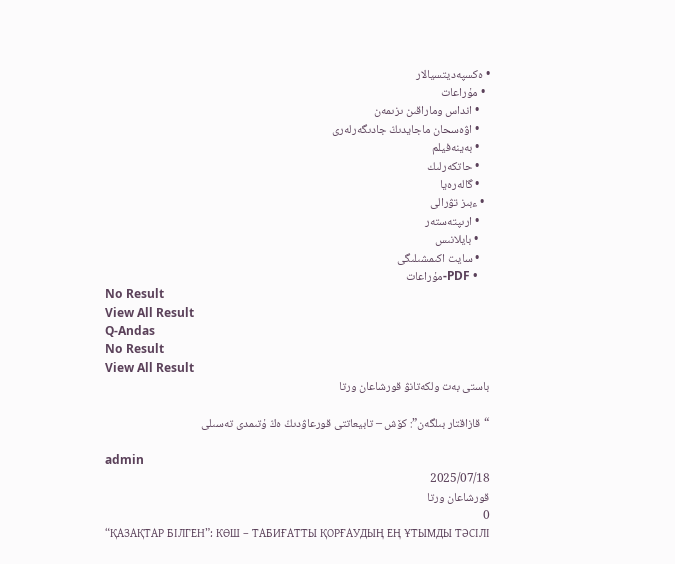• ەكسپەديتسيالار
  • مۇراعات
    • انداس وماراقىن ىزىمەن
    • اۋەسحان ماجايدىڭ جادىگەرلەرى
    • بەينەفيلم
    • حاتكەرلىك
    • گالەرەيا
  • ءبىز تۋرالى
    • ارىپتەستەر
    • بايلانىس
    • سايت اكىمشىلىگى
    • PDF-مۇراعات
No Result
View All Result
Q-Andas
No Result
View All Result
باستى بەت ولكەتانۋ قورشاعان ورتا

“قازاقتار بىلگەن”: كۆش – تابيعاتتى قورعاۋدىڭ ەڭ ۇتىمدى تەسىلى

admin
2025/07/18
قورشاعان ورتا
0
“ҚАЗАҚТАР БІЛГЕН”: КӨШ – ТАБИҒАТТЫ ҚОРҒАУДЫҢ ЕҢ ҰТЫМДЫ ТӘСІЛІ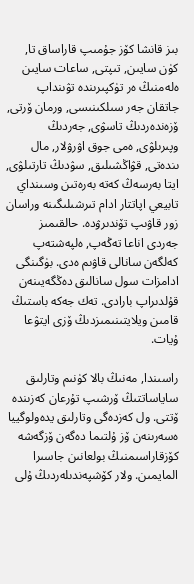بىز قانشا كۆز جۇمىپ قاراساق تا, كۈن سايىن, تىپتى, ساعات سايىن ەلەمنىڭ ەر تۈكپىرىندە تۋىنداپ جاتقان جەر سىلكىنىسى, ورمان ۆرتى, ۆزەندەردىڭ تاسۋى, جەردىڭ وپىرىلۋى, ەمى جوق اۋرۋلار, مال ىندەتى, قۋاڭشىلىق, سۋدىڭ تارتىلۋى, ايتا بەرسەڭ كەتە بەرەتىن وسىنداي تابيعي اپاتتار ادام تىرشىلىگىنە وراسان زور قاۋىپ تۆندىرۋدە. حالقىمىز جەردى اناعا تەڭەپ, ەلپەشتەپ كەلگەن سانالى قاۋىم ەدى. بۈگىنگى ادامزات سول سانالىق دەڭگەيىنەن قۇلدىراپ بارادى. تەك جەكە باستىڭ قامىن ويلايتىنىمىزدىڭ ۆزى ايتۋعا ۇيات.

راسىندا, مەنىڭ بالا كۈنىم وتارلىق ساياساتتىڭ ۆرشىپ تۇرعان كەزىندە ۆتتى. ول كەزدەگى وتارلىق يدەولوگييا ەسەرىنەن ۆز ۇلتىما دەگەن ۆزگەشە كۆزقاراسىمنىڭ بولعانىن جاسىرا المايمىن. ولار كۆشپەندىلەردىڭ ۇلى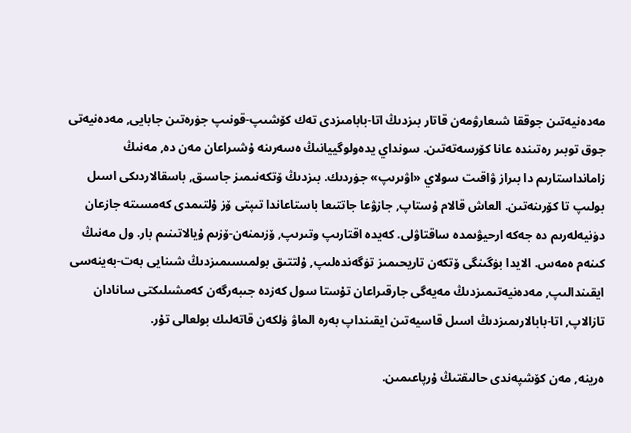مەدەنيەتىن جوققا شىعارۋمەن قاتار بىزدىڭ اتا-بابامىزدى تەك كۆشىپ-قونىپ جۈرەتىن جابايى, مەدەنيەتى جوق توبىر رەتىندە عانا كۆرسەتەتىن. سونداي يدەولوگييانىڭ ەسەرىنە ۇشىراعان مەن دە, مەنىڭ زامانداستارىم دا بىراز ۋاقىت سولاي «اۋىرىپ» جۈردىك. بىزدىڭ ۆتكەنىمىز جاسىق, باسقالاردىكى اسىل بولىپ تا كۆرىنەتىن. العاش قالام ۇستاپ, جازۋعا جاتتىعا باستاعاندا تىپتى ۆز ۇلتىمدى كەمسىتە جازعان دۈنيەلەرىم دە جەكە ارحيۋىمدە ساقتاۋلى. كەيدە اقتارىپ وتىرىپ, ۆزىمنەن-ۆزىم ۇيالاتىنىم بار. ول مەنىڭ كىنەم ەمەس. الايدا بۈگىنگى ۆتكەن تاريحىمىز تۈگەندەلىپ, ۇلتتىق بولمىسىمىزدىڭ شىنايى بەت-بەينەسى ايقىندالىپ, مەدەنيەتىمىزدىڭ مەيەگى جارقىراعان تۇستا سول كەزدە جىبەرگەن كەمشىلىكتى سانادان تازالاپ, اتا-بابالارىمىزدىڭ اسىل قاسيەتىن ايقىنداپ بەرە الماۋ ۈلكەن قاتەلىك بولعالى تۇر.

ەرينە, مەن كۆشپەندى حالىقتىڭ ۇرپاعىمىن.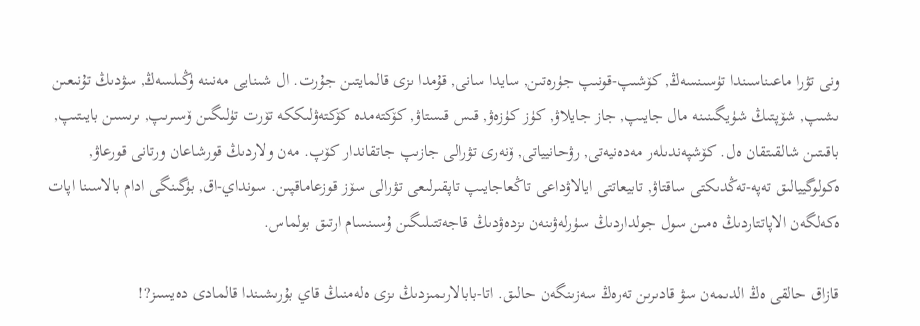ونى تۋرا ماعىناسىندا تۈسىنسەڭ, كۆشىپ-قونىپ جۈرەتىن, سايدا سانى, قۇمدا ىزى قالمايتىن جۇرت. ال شىنايى مەنىنە ۈڭىلسەڭ, سۋدىڭ تۇنىعىن ىشىپ, شۆپتىڭ شۈيگىنىنە مال جايىپ, جاز جايلاۋ, كۈز كۈزەۋ, قىس قىستاۋ, كۆكتەمدە كۆكتەۋلىككە تۆرت تۈلىگىن ۆسىرىپ, ىرىسىن بايىتىپ, باقىتىن شالقىتقان ەل. كۆشپەندىلەر مەدەنيەتى, رۋحانيياتى, ۆنەرى تۋرالى جازىپ جاتقاندار كۆپ. مەن ولاردىڭ قورشاعان ورتانى قورعاۋ, ەكولوگييالىق تەپە-تەڭدىكتى ساقتاۋ, تابيعاتتى ايالاۋداعى تاڭعاجايىپ تاپقىرلىعى تۋرالى سۆز قوزعاماقپىن. سونداي-اق, بۈگىنگى ادام بالاسىنا اپات ەكەلگەن الاپاتتاردىڭ ەمىن سول جولداردىڭ سۈرلەۋىنەن ىزدەۋدىڭ قاجەتتىلىگىن ۇسىنسام ارتىق بولماس.

قازاق حالقى ەڭ الدىمەن سۋ قادىرىن تەرەڭ سەزىنگەن حالىق. اتا-بابالارىمىزدىڭ ىزى ەلەمنىڭ قاي بۇرىشىندا قالمادى دەيسىز?!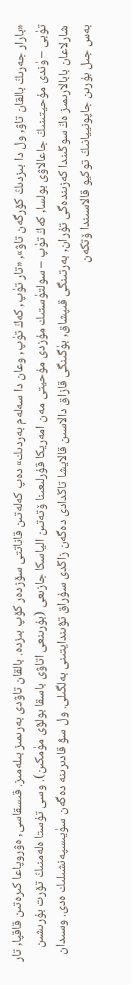«بارار جەرىڭ بالقان تاۋ, ول دا بىزدىڭ كۆرگەن تاۋ», «تار تۈپ, كەڭ تۈپ, وعان دا سەلەم بەردىك» دەپ كەلەتىن قاناتتى سۆزدەر كۆپ بىزدە. بالقان تاۋدى بەرىمىز بىلەمىز. قىسقاسى, ەۋروپاعا كىرەتىن قاقپا, تار تۈبى – ۈندى مۇحيتىنىڭ جاعالاۋى بولسا, كەڭ تۈپ – سولتۈستىك مۇزدى مۇحيتى مەن امەريكا قۇرلىعىنا ۆتەتىن الياسكا جازىعى (بۇرىنعى اتاۋى باسقا بولۋى مۈمكىن). وسى تۇستا ەلەمنىڭ تۆرت بۇرىشىن شارلاعان بابالارىمىز ەڭ سوڭىندا كەزىندەگى تۇران, بەرتىنگى قىپشاق, بۈگىنگى قازاق دالاسىن قالايشا تاڭدادى دەگەن زاڭدى سۇراق تۋىندايتىنى بەلگىلى. ول سۋ قادىرىنە دەگەن سۈيىسپەنشىلىك ەدى. وسىدان بەس جىل بۇرىن جاپونييانىڭ توكيو قالاسىندا ۆتكەن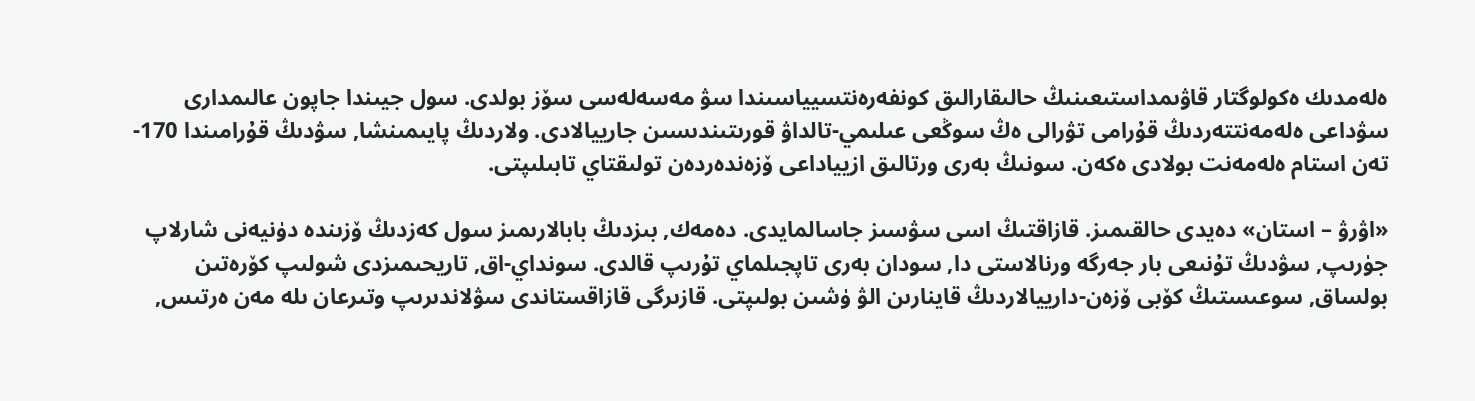ەلەمدىك ەكولوگتار قاۋىمداستىعىنىڭ حالىقارالىق كونفەرەنتسيياسىندا سۋ مەسەلەسى سۆز بولدى. سول جيىندا جاپون عالىمدارى سۋداعى ەلەمەنتتەردىڭ قۇرامى تۋرالى ەڭ سوڭعى عىلىمي-تالداۋ قورىتىندىسىن جارييالادى. ولاردىڭ پايىمىنشا, سۋدىڭ قۇرامىندا 170-تەن استام ەلەمەنت بولادى ەكەن. سونىڭ بەرى ورتالىق ازيياداعى ۆزەندەردەن تولىقتاي تابىلىپتى.

«اۋرۋ – استان» دەيدى حالقىمىز. قازاقتىڭ اسى سۋسىز جاسالمايدى. دەمەك, بىزدىڭ بابالارىمىز سول كەزدىڭ ۆزىندە دۈنيەنى شارلاپ جۈرىپ, سۋدىڭ تۇنىعى بار جەرگە ورنالاستى دا, سودان بەرى تاپجىلماي تۇرىپ قالدى. سونداي-اق, تاريحىمىزدى شولىپ كۆرەتىن بولساق, سوعىستىڭ كۆبى ۆزەن-دارييالاردىڭ قاينارىن الۋ ۈشىن بولىپتى. قازىرگى قازاقستاندى سۋلاندىرىپ وتىرعان ىلە مەن ەرتىس,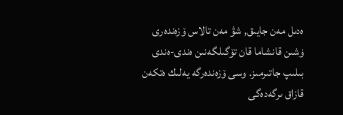ەدىل مەن جايىق, شۋ مەن تالاس ۆزەندەرى ۈشىن قانشاما قان تۆگىلگەنىن ەندى-ەندى بىلىپ جاتىرمىز. وسى ۆزەندەرگە يەلىك ەتكەن قازاق ىرگەدەگى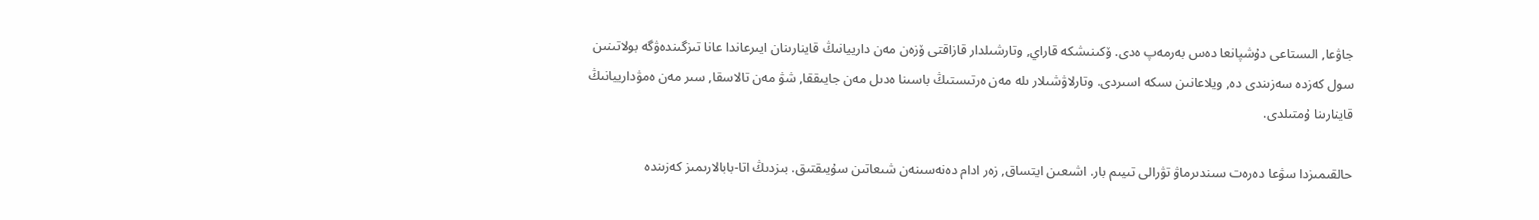جاۋعا, الىستاعى دۇشپانعا دەس بەرمەپ ەدى. ۆكىنىشكە قاراي, وتارشىلدار قازاقتى ۆزەن مەن دارييانىڭ قاينارىنان ايىرعاندا عانا تىزگىندەۋگە بولاتىنىن سول كەزدە سەزىندى دە, ويلاعانىن ىسكە اسىردى. وتارلاۋشىلار ىلە مەن ەرتىستىڭ باسىنا ەدىل مەن جايىققا, شۋ مەن تالاسقا, سىر مەن ەمۋدارييانىڭ قاينارىنا ۇمتىلدى.

حالقىمىزدا سۋعا دەرەت سىندىرماۋ تۋرالى تىيىم بار. اشىعىن ايتساق, زەر ادام دەنەسىنەن شىعاتىن سۇيىقتىق. بىزدىڭ اتا-بابالارىمىز كەزىندە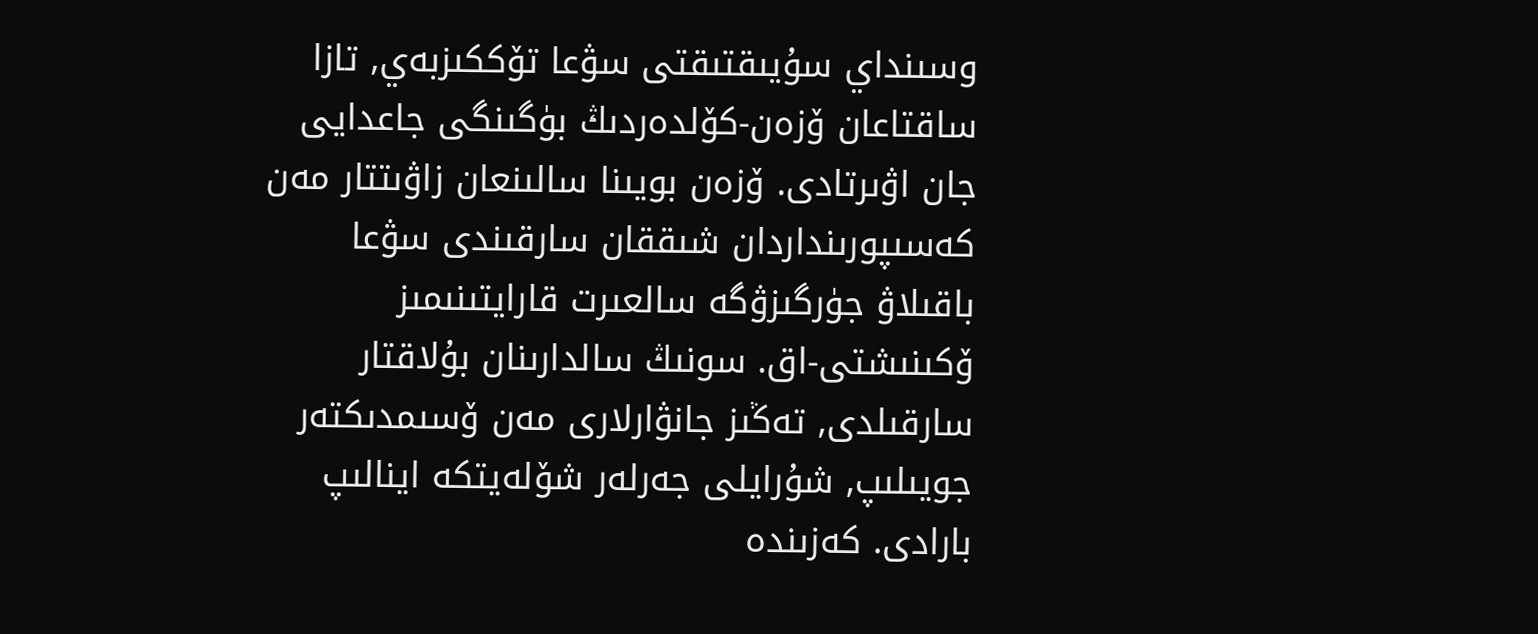وسىنداي سۇيىقتىقتى سۋعا تۆككىزبەي, تازا ساقتاعان ۆزەن-كۆلدەردىڭ بۈگىنگى جاعدايى جان اۋىرتادى. ۆزەن بويىنا سالىنعان زاۋىتتار مەن كەسىپورىنداردان شىققان سارقىندى سۋعا باقىلاۋ جۈرگىزۋگە سالعىرت قارايتىنىمىز ۆكىنىشتى-اق. سونىڭ سالدارىنان بۇلاقتار سارقىلدى, تەڭىز جانۋارلارى مەن ۆسىمدىكتەر جويىلىپ, شۇرايلى جەرلەر شۆلەيتكە اينالىپ بارادى. كەزىندە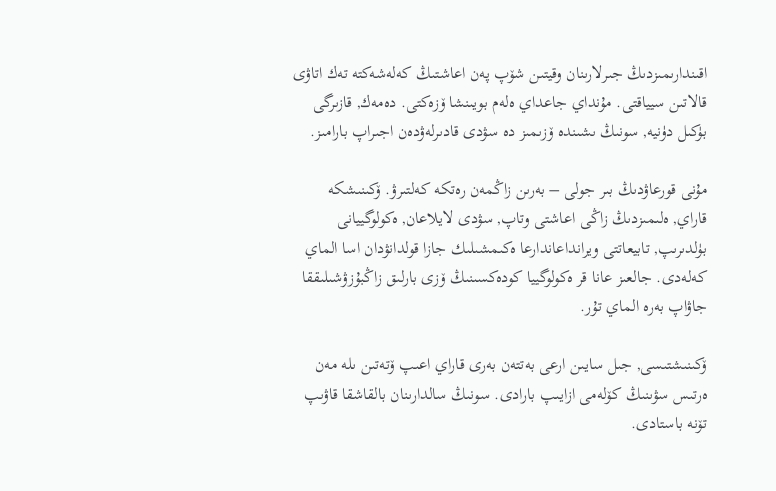اقىندارىمىزدىڭ جىرلارىنان وقيتىن شۆپ پەن اعاشتىڭ كەلەشەكتە تەك اتاۋى قالاتىن سيياقتى. مۇنداي جاعداي ەلەم بويىنشا ۆزەكتى. دەمەك, قازىرگى بۈكىل دۈنيە, سونىڭ ىشىندە ۆزىمىز دە سۋدى قادىرلەۋدەن اجىراپ بارامىز.

مۇنى قورعاۋدىڭ بىر جولى – بەرىن زاڭمەن رەتكە كەلتىرۋ. ۆكىنىشكە قاراي, ەلىمىزدىڭ زاڭى اعاشتى وتاپ, سۋدى لايلاعان, ەكولوگييانى بۈلدىرىپ, تابيعاتتى ويرانداعاندارعا ەكىمشىلىك جازا قولدانۋدان اسا الماي كەلەدى. جالعىز عانا قر ەكولوگييا كودەكسىنىڭ ۆزى بارلىق زاڭبۇزۋشىلىققا جاۋاپ بەرە الماي تۇر.

ۆكىنىشتىسى, جىل سايىن ارعى بەتتەن بەرى قاراي اعىپ ۆتەتىن ىلە مەن ەرتىس سۋىنىڭ كۆلەمى ازايىپ بارادى. سونىڭ سالدارىنان بالقاشقا قاۋىپ تۆنە باستادى.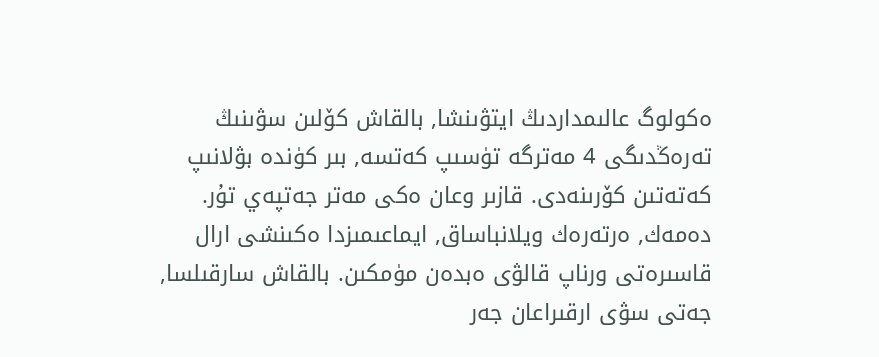ەكولوگ عالىمداردىڭ ايتۋىنشا, بالقاش كۆلىن سۋىنىڭ تەرەڭدىگى 4 مەترگە تۈسىپ كەتسە, بىر كۈندە بۋلانىپ كەتەتىن كۆرىنەدى. قازىر وعان ەكى مەتر جەتپەي تۇر. دەمەك, ەرتەرەك ويلانباساق, ايماعىمىزدا ەكىنشى ارال قاسىرەتى ورناپ قالۋى ەبدەن مۈمكىن. بالقاش سارقىلسا, جەتى سۋى ارقىراعان جەر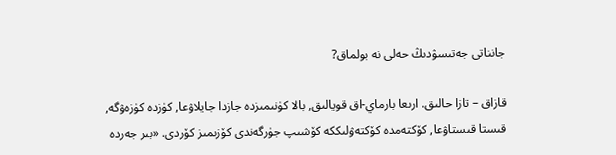جانناتى جەتىسۋدىڭ حەلى نە بولماق?

قازاق – تازا حالىق. ارىعا بارماي-اق قويالىق, بالا كۈنىمىزدە جازدا جايلاۋعا, كۈزدە كۈزەۋگە, قىستا قىستاۋعا, كۆكتەمدە كۆكتەۋلىككە كۆشىپ جۈرگەندى كۆزىمىز كۆردى. «بىر جەردە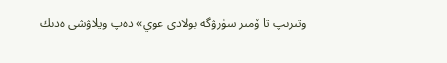وتىرىپ تا ۆمىر سۈرۋگە بولادى عوي» دەپ ويلاۋشى ەدىك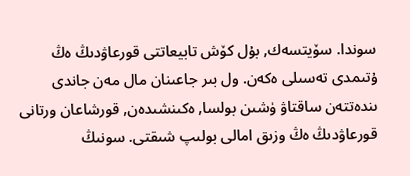سوندا. سۆيتسەك, بۇل كۆش تابيعاتتى قورعاۋدىڭ ەڭ ۇتىمدى تەسىلى ەكەن. ول بىر جاعىنان مال مەن جاندى ىندەتتەن ساقتاۋ ۈشىن بولسا, ەكىنشىدەن, قورشاعان ورتانى قورعاۋدىڭ ەڭ وزىق امالى بولىپ شىقتى. سونىڭ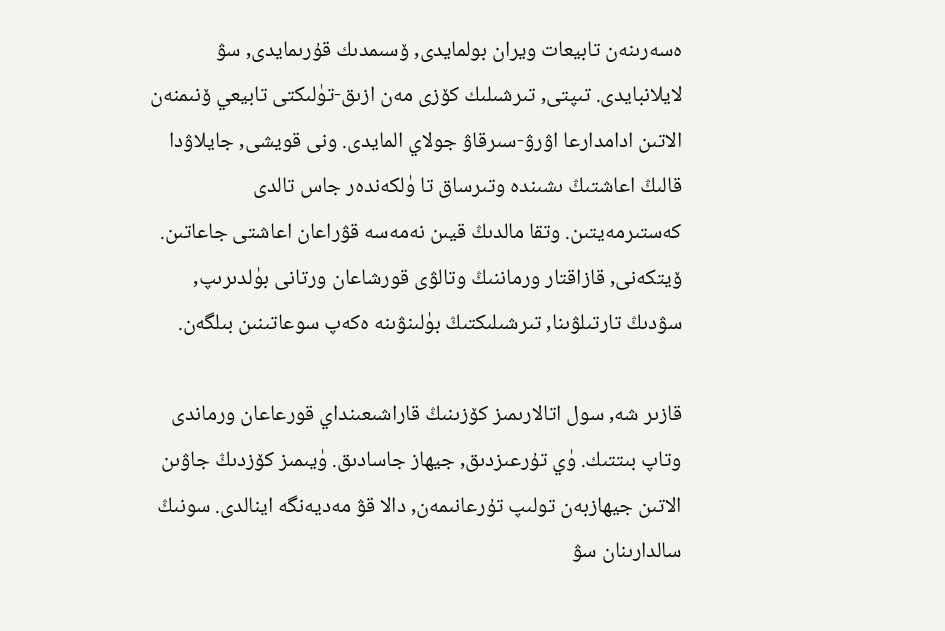ەسەرىنەن تابيعات ويران بولمايدى, ۆسىمدىك قۇرىمايدى, سۋ لايلانبايدى. تىپتى, تىرشىلىك كۆزى مەن ازىق-تۈلىكتى تابيعي ۆنىمنەن الاتىن ادامدارعا اۋرۋ-سىرقاۋ جولاي المايدى. ونى قويشى, جايلاۋدا قالىڭ اعاشتىڭ ىشىندە وتىرساق تا ۈلكەندەر جاس تالدى كەستىرمەيتىن. وتقا مالدىڭ قيىن نەمەسە قۋراعان اعاشتى جاعاتىن. ۆيتكەنى, قازاقتار ورماننىڭ وتالۋى قورشاعان ورتانى بۈلدىرىپ, سۋدىڭ تارتىلۋىنا, تىرشىلىكتىڭ بۈلىنۋىنە ەكەپ سوعاتىنىن بىلگەن.

قازىر شە, سول اتالارىمىز كۆزىنىڭ قاراشىعىنداي قورعاعان ورماندى وتاپ بىتتىك. ۈي تۇرعىزدىق, جيھاز جاسادىق. ۈيىمىز كۆزدىڭ جاۋىن الاتىن جيھازبەن تولىپ تۇرعانىمەن, دالا قۋ مەديەنگە اينالدى. سونىڭ سالدارىنان سۋ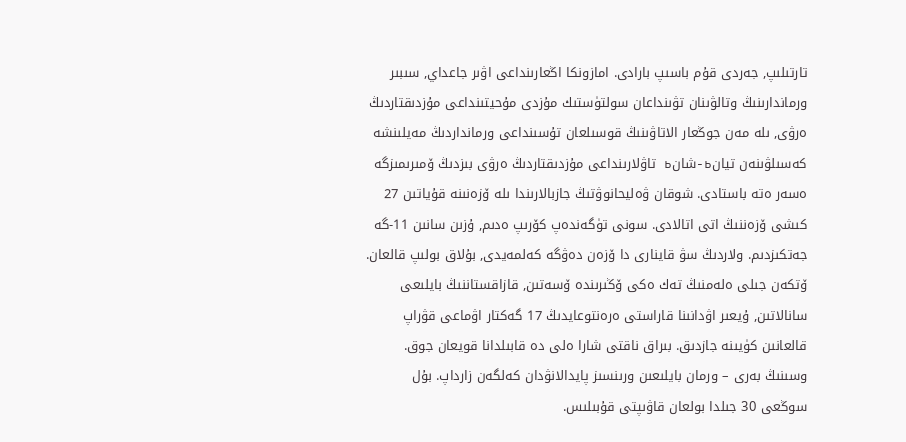تارتىلىپ, جەردى قۇم باسىپ بارادى. امازونكا اڭعارىنداعى اۋىر جاعداي, سىبىر ورماندارىنىڭ وتالۋىنان تۋىنداعان سولتۈستىك مۇزدى مۇحيتىنداعى مۇزدىقتاردىڭ ەرۋى, ىلە مەن جوڭعار الاتاۋىنىڭ قوسىلعان تۇسىنداعى ورمانداردىڭ مەيلىنشە كەسىلۋىنەن تيانь-شانь تاۋلارىنداعى مۇزدىقتاردىڭ ەرۋى بىزدىڭ ۆمىرىمىزگە ەسەر ەتە باستادى. شوقان ۋەليحانوۋتىڭ جازبالارىندا ىلە ۆزەنىنە قۇياتىن 27 كىشى ۆزەننىڭ اتى اتالادى. سونى تۈگەندەپ كۆرىپ ەدىم, ۇزىن سانىن 11-گە جەتكىزدىم. ولاردىڭ سۋ قاينارى دا ۆزەن دەۋگە كەلمەيدى, بۇلاق بولىپ قالعان. ۆتكەن جىلى ەلەمنىڭ تەك ەكى ۆڭىرىندە ۆسەتىن, قازاقستاننىڭ بايلىعى سانالاتىن, ۇيعىر اۋدانىنا قاراستى ەرەنتوعايدىڭ 17 گەكتار اۋماعى قۋراپ قالعانىن كۈيىنە جازدىق. بىراق ناقتى شارا ەلى دە قابىلدانا قويعان جوق. وسىنىڭ بەرى – ورمان بايلىعىن ورىنسىز پايدالانۋدان كەلگەن زارداپ. بۇل سوڭعى 30 جىلدا بولعان قاۋىپتى قۇبىلىس.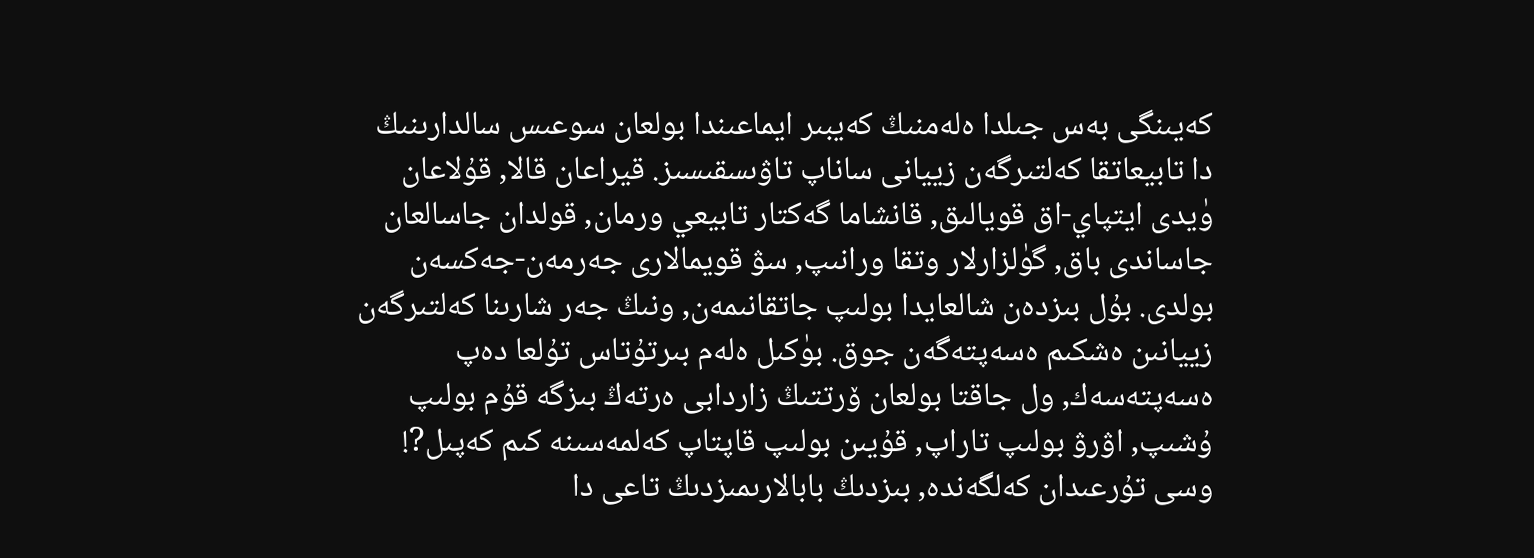كەيىنگى بەس جىلدا ەلەمنىڭ كەيبىر ايماعىندا بولعان سوعىس سالدارىنىڭ دا تابيعاتقا كەلتىرگەن زييانى ساناپ تاۋىسقىسىز. قيراعان قالا, قۇلاعان ۈيدى ايتپاي-اق قويالىق, قانشاما گەكتار تابيعي ورمان, قولدان جاسالعان جاساندى باق, گۈلزارلار وتقا ورانىپ, سۋ قويمالارى جەرمەن-جەكسەن بولدى. بۇل بىزدەن شالعايدا بولىپ جاتقانىمەن, ونىڭ جەر شارىنا كەلتىرگەن زييانىن ەشكىم ەسەپتەگەن جوق. بۈكىل ەلەم بىرتۇتاس تۇلعا دەپ ەسەپتەسەك, ول جاقتا بولعان ۆرتتىڭ زاردابى ەرتەڭ بىزگە قۇم بولىپ ۇشىپ, اۋرۋ بولىپ تاراپ, قۇيىن بولىپ قاپتاپ كەلمەسىنە كىم كەپىل?! وسى تۇرعىدان كەلگەندە, بىزدىڭ بابالارىمىزدىڭ تاعى دا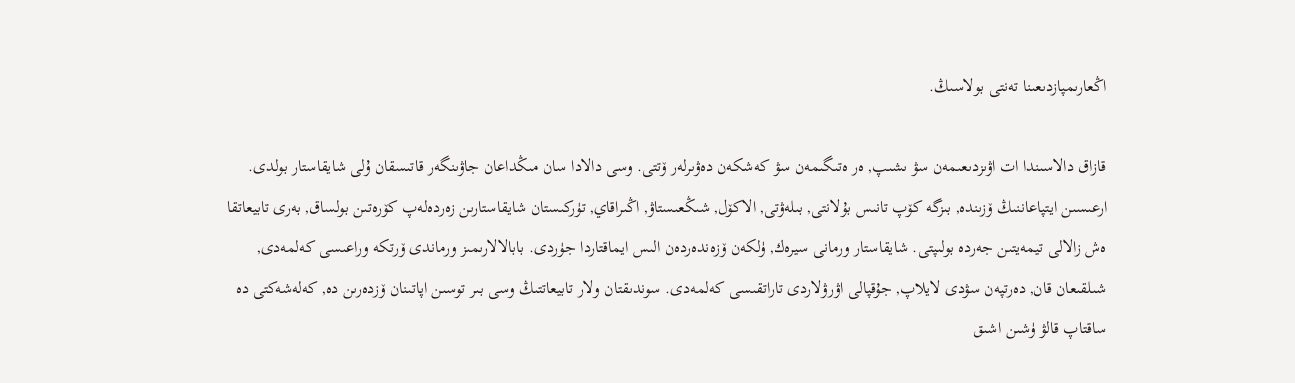اڭعارىمپازدىعىنا تەنتى بولاسىڭ.

قازاق دالاسىندا ات اۋىزدىعىمەن سۋ ىشىپ, ەر ەتىگىمەن سۋ كەشكەن دەۋىرلەر ۆتتى. وسى دالادا سان مىڭداعان جاۋىنگەر قاتىسقان ۇلى شايقاستار بولدى. ارعىسىن ايتپاعاننىڭ ۆزىندە, بىزگە كۆپ تانىس بۇلانتى, بىلەۋتى, الاكۆل, شىڭعىستاۋ, اڭىراقاي, تۈركىستان شايقاستارىن زەردەلەپ كۆرەتىن بولساق, بەرى تابيعاتقا ەش زالالى تيمەيتىن جەردە بولىپتى. شايقاستار ورمانى سيرەك, ۈلكەن ۆزەندەردەن الىس ايماقتاردا جۈردى. بابالالارىمىز ورماندى ۆرتكە وراعىسى كەلمەدى, شىلقىعان قان, دەرتپەن سۋدى لايلاپ, جۇقپالى اۋرۋلاردى تاراتقىسى كەلمەدى. سوندىقتان ولار تابيعاتتىڭ وسى بىر توسىن اپاتىنان ۆزدەرىن دە, كەلەشەكتى دە ساقتاپ قالۋ ۈشىن اشىق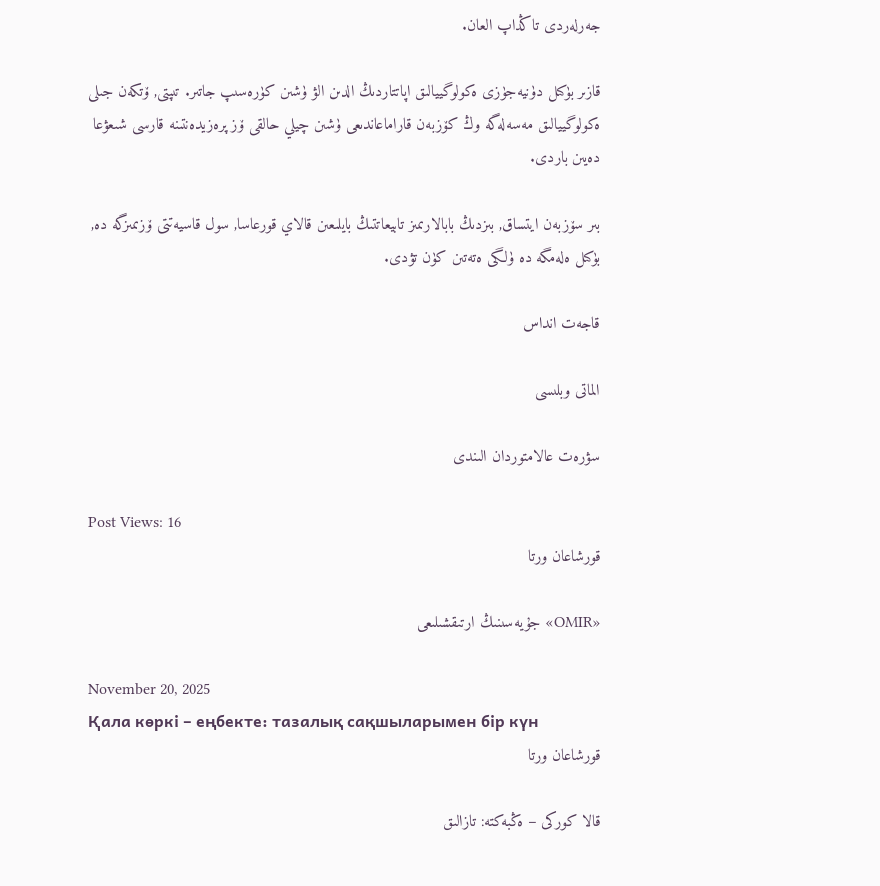جەرلەردى تاڭداپ العان.

قازىر بۈكىل دۈنيەجۈزى ەكولوگييالىق اپاتتاردىڭ الدىن الۋ ۈشىن كۈرەسىپ جاتىر. تىپتى, ۆتكەن جىلى ەكولوگييالىق مەسەلەگە وڭ كۆزبەن قاراماعاندىعى ۈشىن چيلي حالقى ۆز پرەزيدەنتىنە قارسى شىعۋعا دەيىن باردى.

بىر سۆزبەن ايتساق, بىزدىڭ بابالارىمىز تابيعاتتىڭ بايلىعىن قالاي قورعاسا, سول قاسيەتتى ۆزىمىزگە دە, بۈكىل ەلەمگە دە ۈلگى ەتەتىن كۈن تۋدى.

قاجەت انداس

الماتى وبلىسى

سۋرەت عالامتوردان الىندى

Post Views: 16
قورشاعان ورتا

«OMIR» جۇيەسىنىڭ ارتىقشىلىعى

November 20, 2025
Қала көркі – еңбекте: тазалық сақшыларымен бір күн
قورشاعان ورتا

قالا كوركى – ەڭبەكتە: تازالىق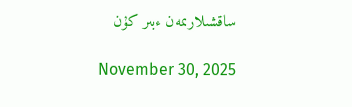ساقشىلارىمەن ءبىر كۇن

November 30, 2025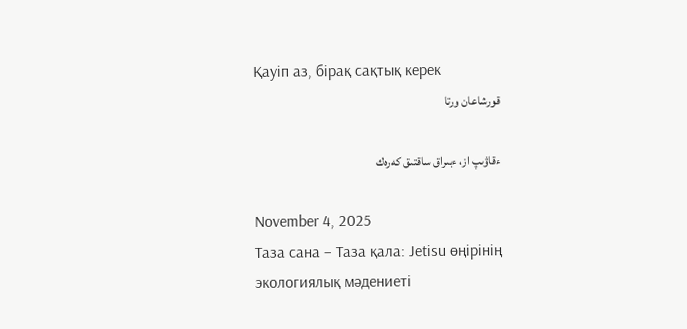Қауіп аз, бірақ сақтық керек
قورشاعان ورتا

ءقاۋىپ از، ءبىراق ساقتىق كەرەك

November 4, 2025
Таза сана – Таза қала: Jetisu өңірінің экологиялық мәдениеті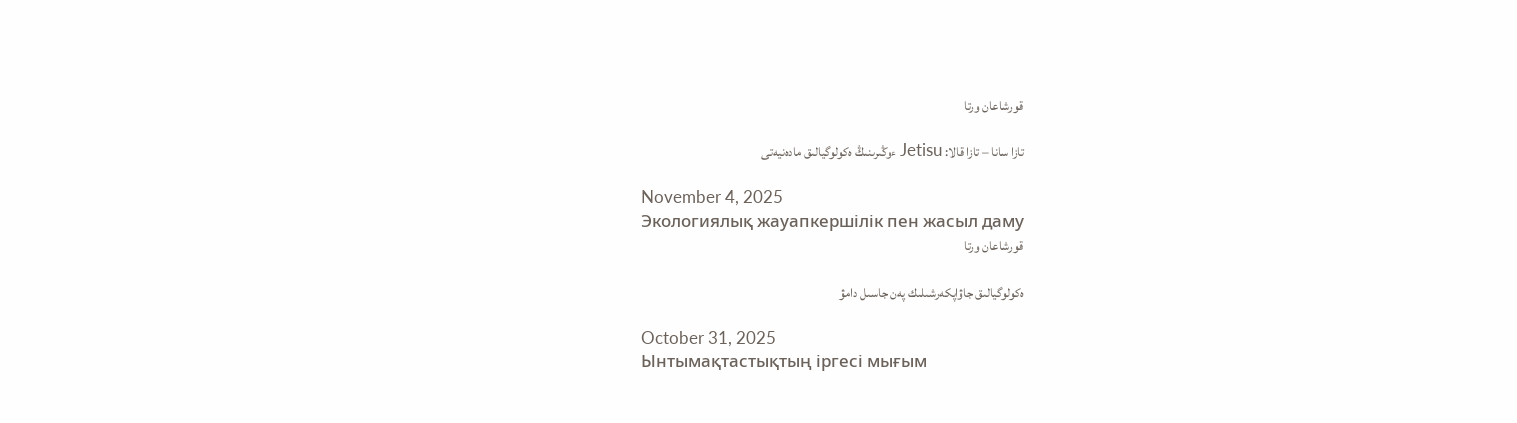قورشاعان ورتا

تازا سانا – تازا قالا: Jetisu ءوڭىرىنىڭ ەكولوگيالىق مادەنيەتى

November 4, 2025
Экологиялық жауапкершілік пен жасыл даму
قورشاعان ورتا

ەكولوگيالىق جاۋاپكەرشىلىك پەن جاسىل دامۋ

October 31, 2025
Ынтымақтастықтың іргесі мығым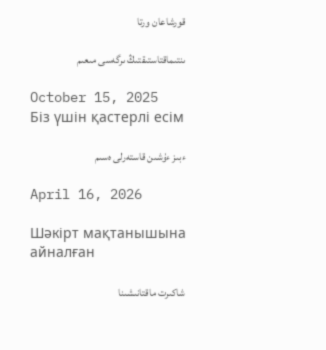قورشاعان ورتا

ىنتىماقتاستىقتىڭ ىرگەسى مىعىم

October 15, 2025
Біз үшін қастерлі есім

ءبىز ءۇشىن قاستەرلى ەسىم

April 16, 2026

Шәкірт мақтанышына айналған

شاكىرت ماقتانىشىنا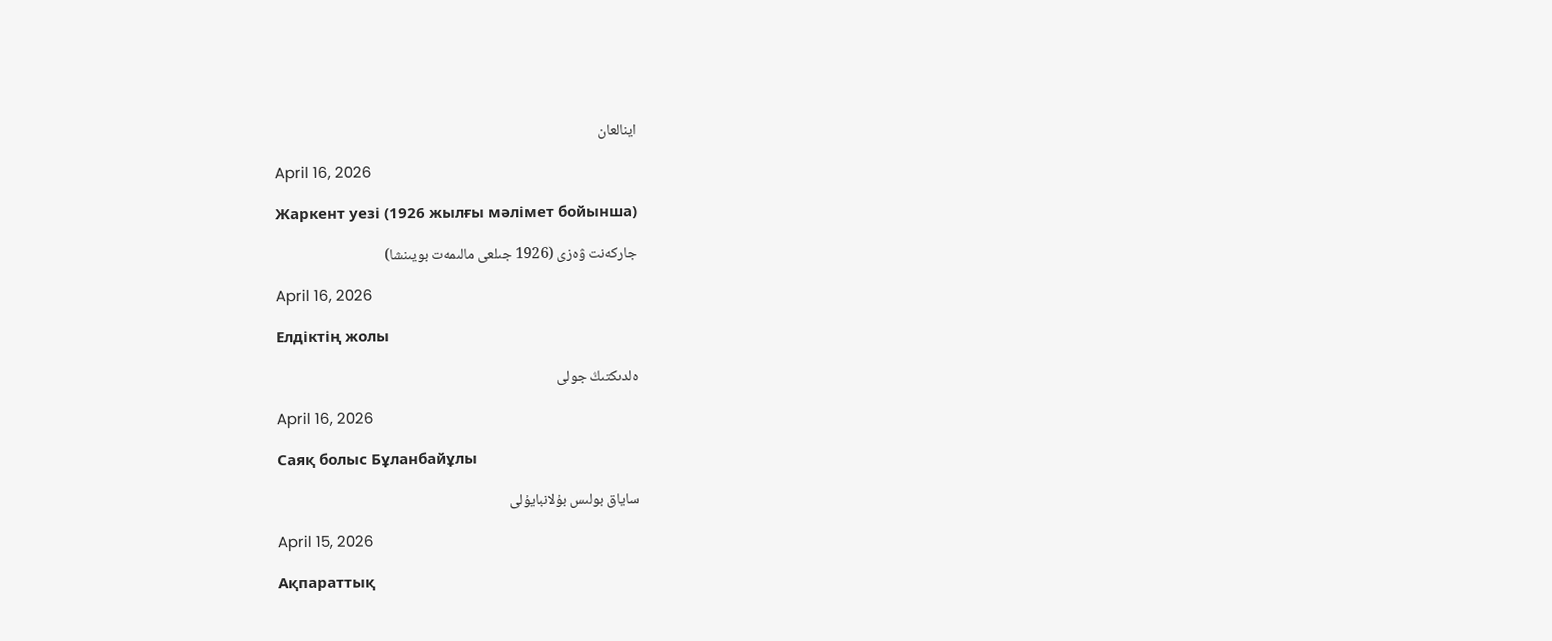اينالعان

April 16, 2026

Жаркент уезі (1926 жылғы мәлімет бойынша)

جاركەنت ۋەزى (1926 جىلعى مالىمەت بويىنشا)

April 16, 2026

Елдіктің жолы

ەلدىكتىڭ جولى

April 16, 2026

Саяқ болыс Бұланбайұлы

ساياق بولىس بۇلانبايۇلى

April 15, 2026

Ақпараттық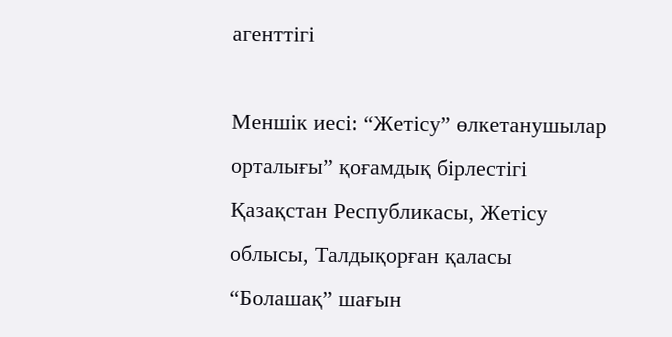агенттігі

Меншік иесі: “Жетісу” өлкетанушылар орталығы” қоғамдық бірлестігі
Қазақстан Республикасы, Жетісу облысы, Талдықорған қаласы “Болашақ” шағын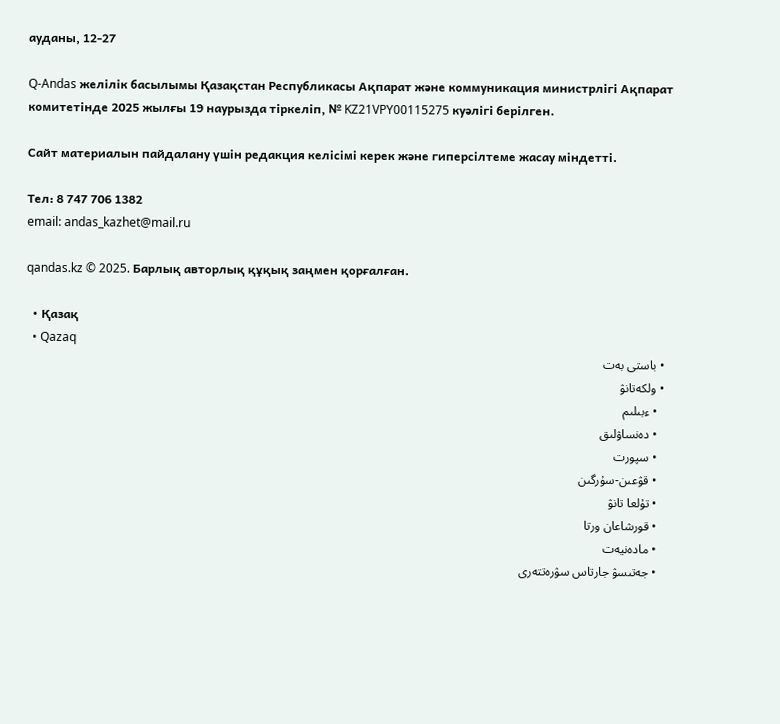ауданы, 12-27

Q-Andas желілік басылымы Қазақстан Республикасы Ақпарат және коммуникация министрлігі Ақпарат комитетінде 2025 жылғы 19 наурызда тіркеліп, № KZ21VPY00115275 куәлігі берілген.

Сайт материалын пайдалану үшін редакция келісімі керек және гиперсілтеме жасау міндетті.

Тел: 8 747 706 1382
email: andas_kazhet@mail.ru

qandas.kz © 2025. Барлық авторлық құқық заңмен қорғалған.

  • Қазақ
  • Qazaq
  • باستى بەت
  • ولكەتانۋ
    • ءبىلىم
    • دەنساۋلىق
    • سپورت
    • قۋعىن-سۇرگىن
    • تۇلعا تانۋ
    • قورشاعان ورتا
    • مادەنيەت
    • جەتىسۋ جارتاس سۋرەتتەرى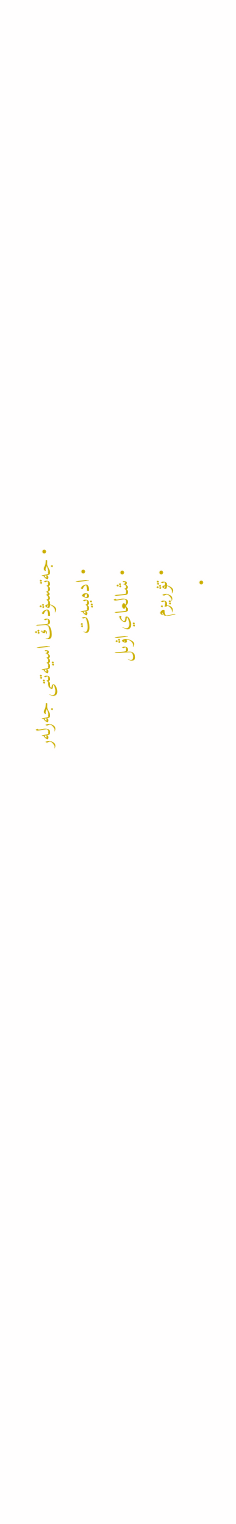• جەتىسۋدىڭ اسيەتتى جەرلەر
    • ادەبيەت
    • شالعاي اۋىل
    • تۋريزم
      •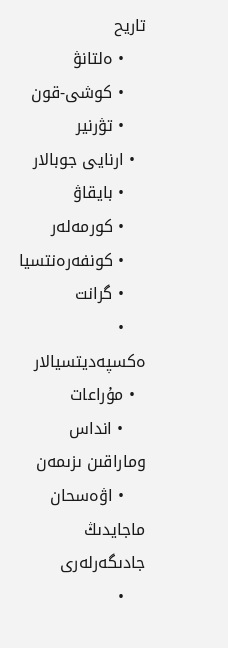تاريح
    • ەلتانۋ
    • كوشى-قون
    • تۋرنير
  • ارنايى جوبالار
    • بايقاۋ
    • كورمەلەر
    • كونفەرەنتسيا
    • گرانت
    • ەكسپەديتسيالار
  • مۇراعات
    • انداس وماراقىن ىزىمەن
    • اۋەسحان ماجايدىڭ جادىگەرلەرى
    •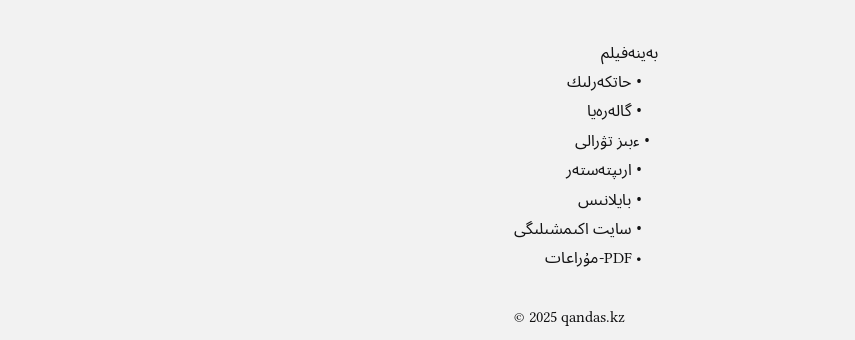بەينەفيلم
    • حاتكەرلىك
    • گالەرەيا
  • ءبىز تۋرالى
    • ارىپتەستەر
    • بايلانىس
    • سايت اكىمشىلىگى
    • PDF-مۇراعات

© 2025 qandas.kz